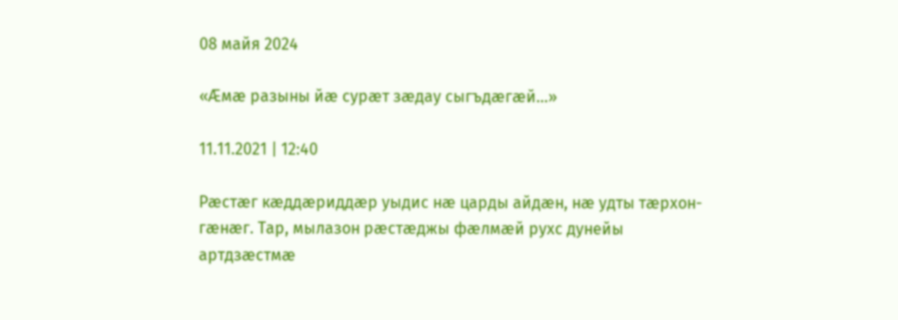08 майя 2024

«Ӕмӕ разыны йӕ сурӕт зӕдау сыгъдӕгӕй…»

11.11.2021 | 12:40

Рӕстӕг кӕддӕриддӕр уыдис нӕ царды айдӕн, нӕ удты тӕрхон-гӕнӕг. Тар, мылазон рӕстӕджы фӕлмӕй рухс дунейы артдзӕстмӕ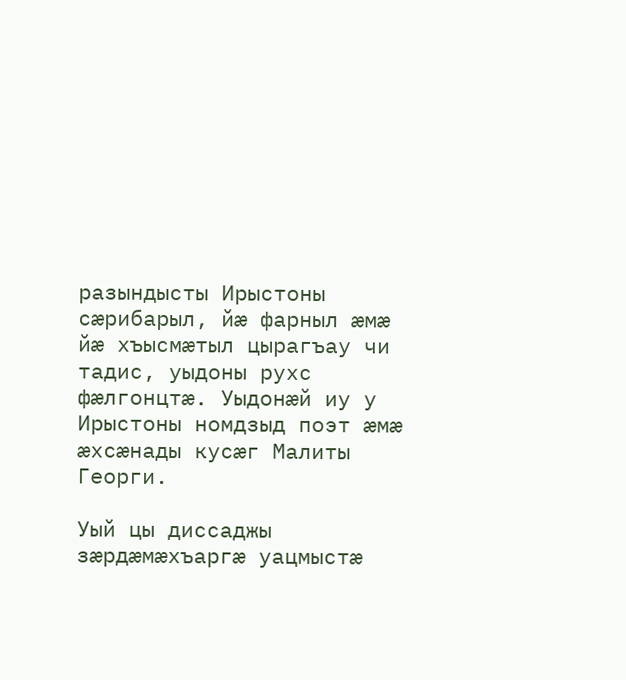разындысты Ирыстоны сӕрибарыл, йӕ фарныл ӕмӕ йӕ хъысмӕтыл цырагъау чи тадис, уыдоны рухс фӕлгонцтӕ. Уыдонӕй иу у Ирыстоны номдзыд поэт ӕмӕ ӕхсӕнады кусӕг Малиты Георги.

Уый цы диссаджы зӕрдӕмӕхъаргӕ уацмыстӕ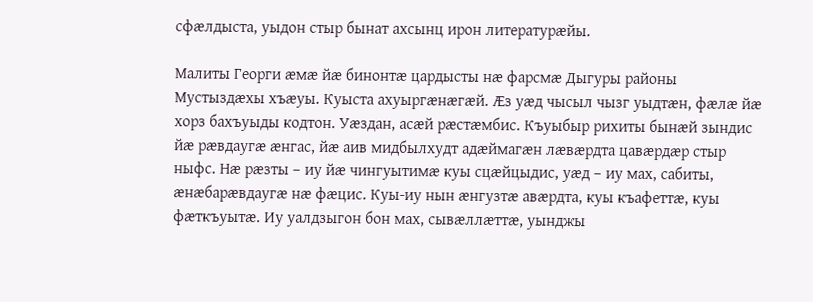сфӕлдыста, уыдон стыр бынат ахсынц ирон литературӕйы.

Малиты Георги ӕмӕ йӕ бинонтӕ цардысты нӕ фарсмӕ Дыгуры районы Мустыздӕхы хъӕуы. Куыста ахуыргӕнӕгӕй. Ӕз уӕд чысыл чызг уыдтӕн, фӕлӕ йӕ хорз бахъуыды кодтон. Уӕздан, асӕй рӕстӕмбис. Къуыбыр рихиты бынӕй зындис йӕ рӕвдаугӕ ӕнгас, йӕ аив мидбылхудт адӕймагӕн лӕвӕрдта цавӕрдӕр стыр ныфс. Нӕ рӕзты – иу йӕ чингуытимӕ куы сцӕйцыдис, уӕд – иу мах, сабиты, ӕнӕбарӕвдаугӕ нӕ фӕцис. Куы-иу нын ӕнгузтӕ авӕрдта, куы къафеттӕ, куы фӕткъуытӕ. Иу уалдзыгон бон мах, сывӕллӕттӕ, уынджы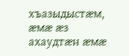хъазыдыстӕм, ӕмӕ ӕз ахаудтӕн ӕмӕ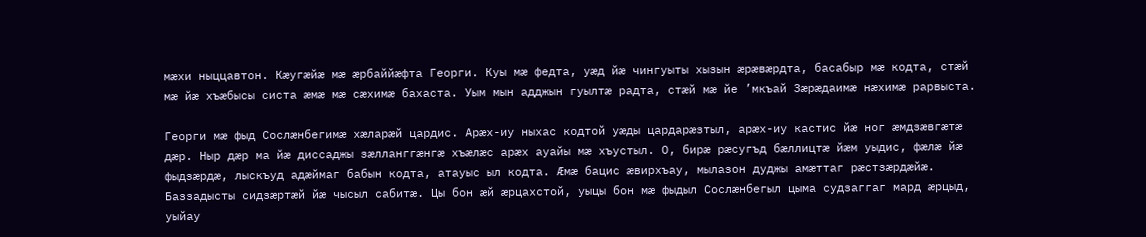мӕхи ныццавтон. Кӕугӕйӕ мӕ ӕрбаййӕфта Георги. Куы мӕ федта, уӕд йӕ чингуыты хызын ӕрӕвӕрдта, басабыр мӕ кодта, стӕй мӕ йӕ хъӕбысы систа ӕмӕ мӕ сӕхимӕ бахаста. Уым мын адджын гуылтӕ радта, стӕй мӕ йе ’мкъай Зӕрӕдаимӕ нӕхимӕ рарвыста.

Георги мӕ фыд Сослӕнбегимӕ хӕларӕй цардис. Арӕх-иу ныхас кодтой уӕды цардарӕзтыл, арӕх-иу кастис йӕ ног ӕмдзӕвгӕтӕ дӕр. Ныр дӕр ма йӕ диссаджы зӕлланггӕнгӕ хъӕлӕс арӕх ауайы мӕ хъустыл. О, бирӕ рӕсугъд бӕллицтӕ йӕм уыдис, фӕлӕ йӕ фыдзӕрдӕ, лыскъуд адӕймаг бабын кодта, атауыс ыл кодта. Ӕмӕ бацис ӕвирхъау, мылазон дуджы амӕттаг рӕстзӕрдӕйӕ. Баззадысты сидзӕртӕй йӕ чысыл сабитӕ. Цы бон ӕй ӕрцахстой, уыцы бон мӕ фыдыл Сослӕнбегыл цыма судзаггаг мард ӕрцыд, уыйау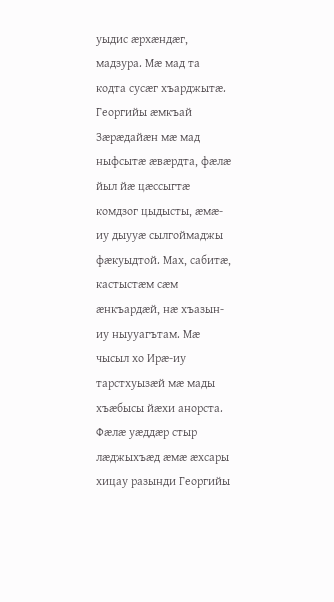уыдис ӕрхӕндӕг, мадзура. Мӕ мад та кодта сусӕг хъарджытӕ. Георгийы ӕмкъай Зӕрӕдайӕн мӕ мад ныфсытӕ ӕвӕрдта, фӕлӕ йыл йӕ цӕссыгтӕ комдзог цыдысты, ӕмӕ-иу дыууӕ сылгоймаджы фӕкуыдтой. Мах, сабитӕ, кастыстӕм сӕм ӕнкъардӕй, нӕ хъазын-иу ныууагътам. Мӕ чысыл хо Ирӕ-иу тарстхуызӕй мӕ мады хъӕбысы йӕхи анорста. Фӕлӕ уӕддӕр стыр лӕджыхъӕд ӕмӕ ӕхсары хицау разынди Георгийы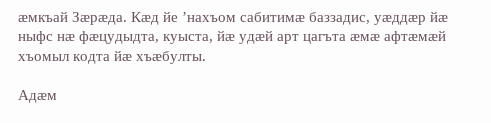ӕмкъай Зӕрӕда. Кӕд йе ’нахъом сабитимӕ баззадис, уӕддӕр йӕ ныфс нӕ фӕцудыдта, куыста, йӕ удӕй арт цагъта ӕмӕ афтӕмӕй хъомыл кодта йӕ хъӕбулты.

Адӕм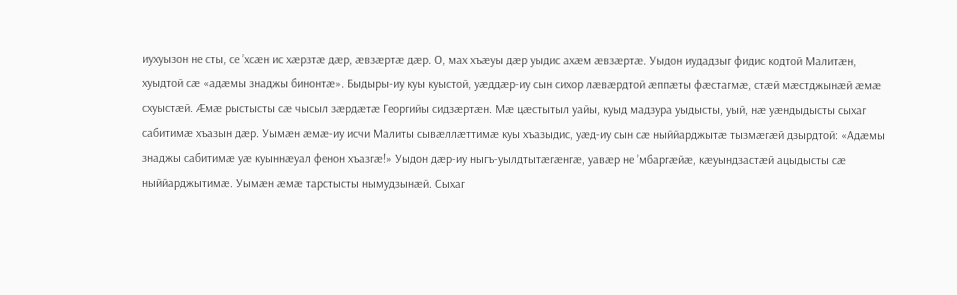иухуызон не сты, се ’хсӕн ис хӕрзтӕ дӕр, ӕвзӕртӕ дӕр. О, мах хъӕуы дӕр уыдис ахӕм ӕвзӕртӕ. Уыдон иудадзыг фидис кодтой Малитӕн, хуыдтой сӕ «адӕмы знаджы бинонтӕ». Быдыры-иу куы куыстой, уӕддӕр-иу сын сихор лӕвӕрдтой ӕппӕты фӕстагмӕ, стӕй мӕстджынӕй ӕмӕ схуыстӕй. Ӕмӕ рыстысты сӕ чысыл зӕрдӕтӕ Георгийы сидзӕртӕн. Мӕ цӕстытыл уайы, куыд мадзура уыдысты, уый, нӕ уӕндыдысты сыхаг сабитимӕ хъазын дӕр. Уымӕн ӕмӕ-иу исчи Малиты сывӕллӕттимӕ куы хъазыдис, уӕд-иу сын сӕ ныййарджытӕ тызмӕгӕй дзырдтой: «Адӕмы знаджы сабитимӕ уӕ куыннӕуал фенон хъазгӕ!» Уыдон дӕр-иу ныгъ-уылдтытӕгӕнгӕ, уавӕр не ’мбаргӕйӕ, кӕуындзастӕй ацыдысты сӕ ныййарджытимӕ. Уымӕн ӕмӕ тарстысты нымудзынӕй. Сыхаг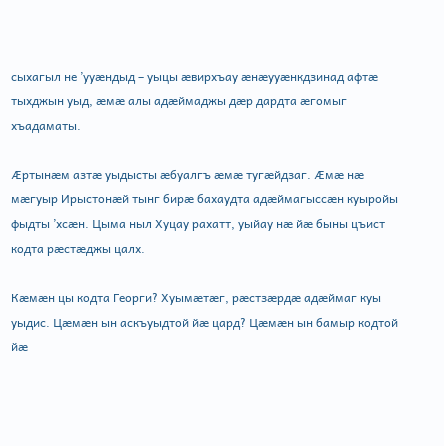сыхагыл не ’ууӕндыд – уыцы ӕвирхъау ӕнӕууӕнкдзинад афтӕ тыхджын уыд, ӕмӕ алы адӕймаджы дӕр дардта ӕгомыг хъадаматы.

Ӕртынӕм азтӕ уыдысты ӕбуалгъ ӕмӕ тугӕйдзаг. Ӕмӕ нӕ мӕгуыр Ирыстонӕй тынг бирӕ бахаудта адӕймагыссӕн куыройы фыдты ’хсӕн. Цыма ныл Хуцау рахатт, уыйау нӕ йӕ быны цъист кодта рӕстӕджы цалх.

Кӕмӕн цы кодта Георги? Хуымӕтӕг, рӕстзӕрдӕ адӕймаг куы уыдис. Цӕмӕн ын аскъуыдтой йӕ цард? Цӕмӕн ын бамыр кодтой йӕ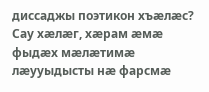диссаджы поэтикон хъӕлӕс? Сау хӕлӕг, хӕрам ӕмӕ фыдӕх мӕлӕтимӕ лӕууыдысты нӕ фарсмӕ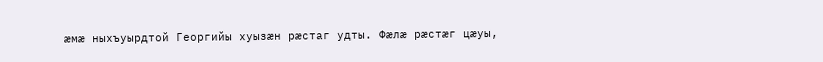ӕмӕ ныхъуырдтой Георгийы хуызӕн рӕстаг удты. Фӕлӕ рӕстӕг цӕуы,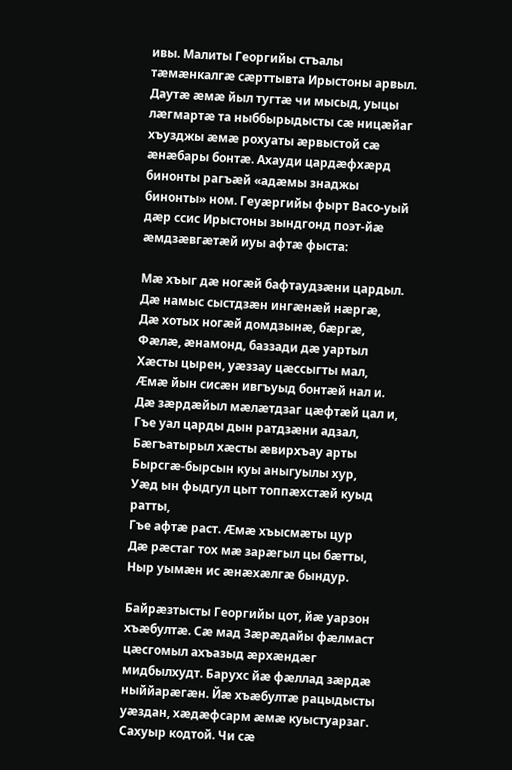ивы. Малиты Георгийы стъалы тӕмӕнкалгӕ сӕрттывта Ирыстоны арвыл. Даутӕ ӕмӕ йыл тугтӕ чи мысыд, уыцы лӕгмартӕ та ныббырыдысты сӕ ницӕйаг хъузджы ӕмӕ рохуаты ӕрвыстой сӕ ӕнӕбары бонтӕ. Ахауди цардӕфхӕрд бинонты рагъӕй «адӕмы знаджы бинонты» ном. Геуӕргийы фырт Васо-уый дӕр ссис Ирыстоны зындгонд поэт-йӕ ӕмдзӕвгӕтӕй иуы афтӕ фыста:

Мӕ хъыг дӕ ногӕй бафтаудзӕни цардыл.
Дӕ намыс сыстдзӕн ингӕнӕй нӕргӕ,
Дӕ хотых ногӕй домдзынӕ, бӕргӕ,
Фӕлӕ, ӕнамонд, баззади дӕ уартыл
Хӕсты цырен, уӕззау цӕссыгты мал,
Ӕмӕ йын сисӕн ивгъуыд бонтӕй нал и.
Дӕ зӕрдӕйыл мӕлӕтдзаг цӕфтӕй цал и,
Гъе уал царды дын ратдзӕни адзал,
Бӕгъатырыл хӕсты ӕвирхъау арты
Бырсгӕ-бырсын куы аныгуылы хур,
Уӕд ын фыдгул цыт топпӕхстӕй куыд ратты,
Гъе афтӕ раст. Ӕмӕ хъысмӕты цур
Дӕ рӕстаг тох мӕ зарӕгыл цы бӕтты,
Ныр уымӕн ис ӕнӕхӕлгӕ бындур.

Байрӕзтысты Георгийы цот, йӕ уарзон хъӕбултӕ. Сӕ мад Зӕрӕдайы фӕлмаст цӕсгомыл ахъазыд ӕрхӕндӕг мидбылхудт. Барухс йӕ фӕллад зӕрдӕ ныййарӕгӕн. Йӕ хъӕбултӕ рацыдысты уӕздан, хӕдӕфсарм ӕмӕ куыстуарзаг. Сахуыр кодтой. Чи сӕ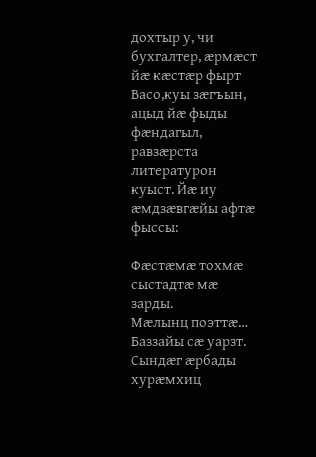дохтыр у, чи бухгалтер, ӕрмӕст йӕ кӕстӕр фырт Васо,куы зӕгъын, ацыд йӕ фыды фӕндагыл, равзӕрста литературон куыст. Йӕ иу ӕмдзӕвгӕйы афтӕ фыссы:

Фӕстӕмӕ тохмӕ сыстадтӕ мӕ зарды.
Мӕлынц поэттӕ… Баззайы сӕ уарзт.
Сындӕг ӕрбады хурӕмхиц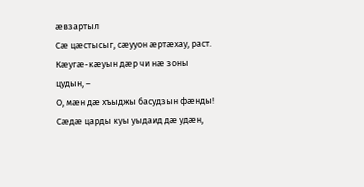ӕвзартыл
Сӕ цӕстысыг, сӕууон ӕртӕхау, раст.
Кӕугӕ-кӕуын дӕр чи нӕ зоны цудын, –
О, мӕн дӕ хъыджы басудзын фӕнды!
Сӕдӕ царды куы уыдаид дӕ удӕн,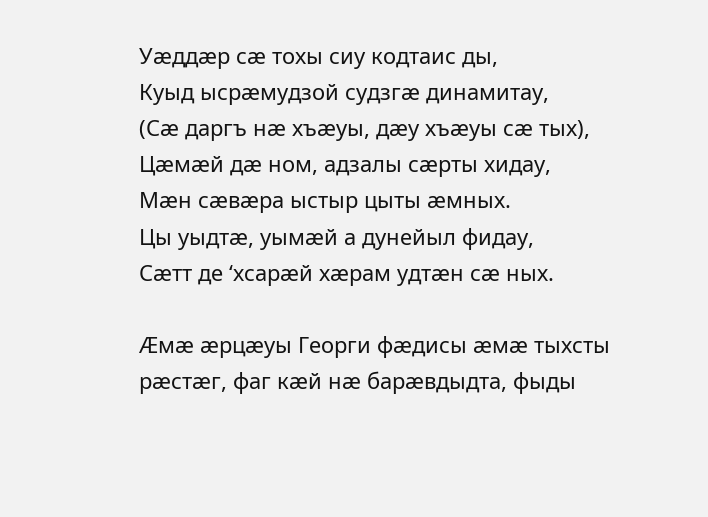Уӕддӕр сӕ тохы сиу кодтаис ды,
Куыд ысрӕмудзой судзгӕ динамитау,
(Сӕ даргъ нӕ хъӕуы, дӕу хъӕуы сӕ тых),
Цӕмӕй дӕ ном, адзалы сӕрты хидау,
Мӕн сӕвӕра ыстыр цыты ӕмных.
Цы уыдтӕ, уымӕй а дунейыл фидау,
Сӕтт де ‘хсарӕй хӕрам удтӕн сӕ ных.

Ӕмӕ ӕрцӕуы Георги фӕдисы ӕмӕ тыхсты рӕстӕг, фаг кӕй нӕ барӕвдыдта, фыды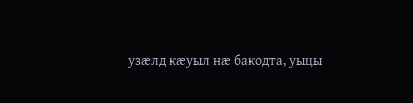узӕлд кӕуыл нӕ бакодта, уыцы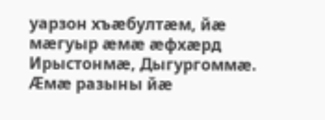уарзон хъӕбултӕм, йӕ мӕгуыр ӕмӕ ӕфхӕрд Ирыстонмӕ, Дыгургоммӕ. Ӕмӕ разыны йӕ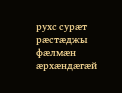рухс сурӕт рӕстӕджы фӕлмӕн ӕрхӕндӕгӕй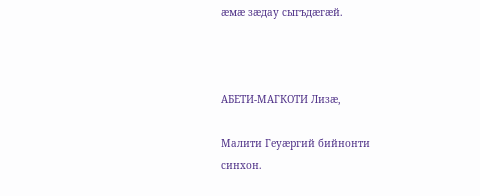ӕмӕ зӕдау сыгъдӕгӕй.



АБЕТИ-МАГКОТИ Лизӕ,

Малити Геуӕргий бийнонти синхон.